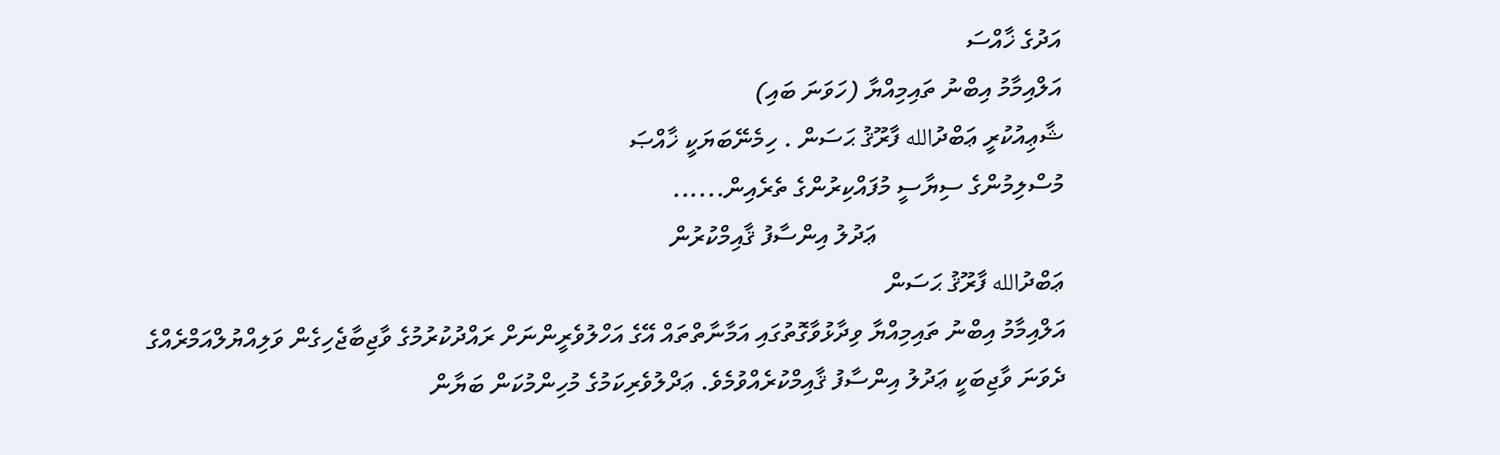އަދުގެ ޚާއްސަ
އަލްއިމާމު އިބްނު ތައިމިއްޔާ (ހަވަނަ ބައި)
ޝާޢިއުކުރީ ޢަބްދުالله ފާރޫޤު ޙަސަން . ހިމެނޭބަޔަކީ ޚާއްޞަ
މުސްލިމުންގެ ސިޔާސީ މުފައްކިރުންގެ ތެރެއިން......
                              ޢަދުލު އިންސާފު ޤާއިމްކުރުން
ޢަބްދުالله ފާރޫޤު ޙަސަން
އަލްއިމާމު އިބްނު ތައިމިއްޔާ ވިދާޅުވާގޮތުގައި އަމާނާތްތައް އޭގެ އަހްލުވެރީންނަށް ރައްދުކުރުމުގެ ވާޖިބާޖެހިގެން ވަލިއްޔުލްއަމްރެއްގެ ދެވަނަ ވާޖިބަކީ ޢަދުލު އިންސާފު ޤާއިމްކުރެއްވުމެވެ. ޢަދްލުވެރިކަމުގެ މުހިންމުކަން ބަޔާން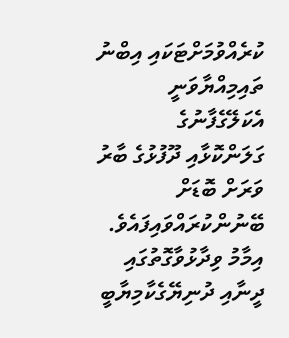ކުރެއްވުމަށްޓަކައި އިބްނު ތައިމިއްޔާވަނީ އެކަލޭގެފާނުގެ ގަލަންކޮޅާއި ދޫފުޅުގެ ބާރު ވަރަށް ބޮޑަށް ބޭނުންކުރައްވައިފައެވެ. އިމާމު ވިދާޅުވާގޮތުގައި ދީނާއި ދުނިޔޭގެކާމިޔާބީ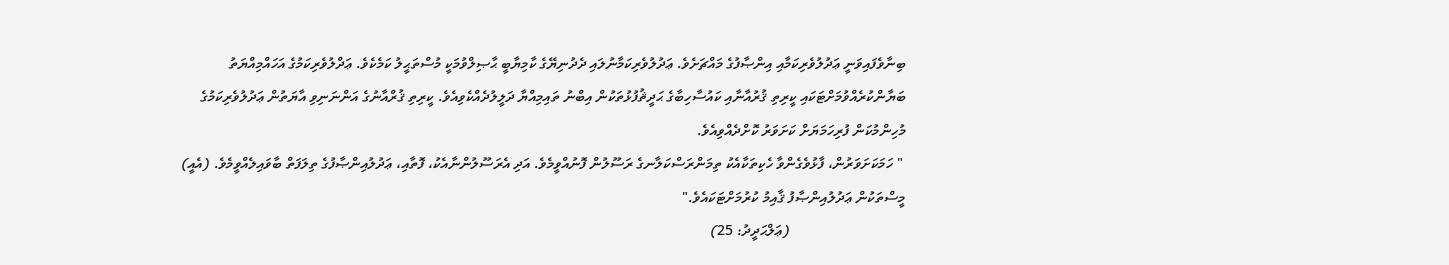ބިނާވެފައިވަނީ ޢަދުލުވެރިކަމާއި އިންޞާފުގެ މައްޗަށެވެ. ޢަދުލުވެރިކަމާނުލައި ދެދުނިޔޭގެ ކާމިޔާބީ ޙާޞިލްވުމަކީ މުސްތަޙީލު ކަމެކެވެ. ޢަދްލުވެރިކަމުގެ އަހައްމިއްޔަތު ބަޔާންކުރެއްވުމަށްޓަކައި ކީރިތި ޤުރުއާނާއި ކައުސާހިބާގެ ޙަދީޘުފުޅުތަކުން އިބްނު ތައިމިއްޔާ ދަލީލުދެއްކެވިއެވެ. ކީރިތި ޤުރްއާނުގެ އަންނަނިވި އާޔަތުން ޢަދުލުވެރިކަމުގެ މުހިންމުކަން ފުރިހަމަޔަށް ކަށަވަރު ކޮށްދެއްވިއެވެ.
 " ހަމަކަށަވަރުން، ފާޅުވެގެންވާ ހެކިތަކާއެކު ތިމަންރަސްކަލާނގެ ރަސޫލުން ފޮނުއްވީމެވެ. އަދި އެރަސޫލުންނާއެކު، ފޮތާއި، ޢަދުލުއިންޞާފުގެ ތިލަފަތް ބާވައިލެއްވީމެވެ. (އެއީ) މީސްތަކުން ޢަދުލުއިންޞާފު ޤާއިމު ކުރުމަށްޓަކައެވެ."
                                (ޢަލްޙަދީދު: 25)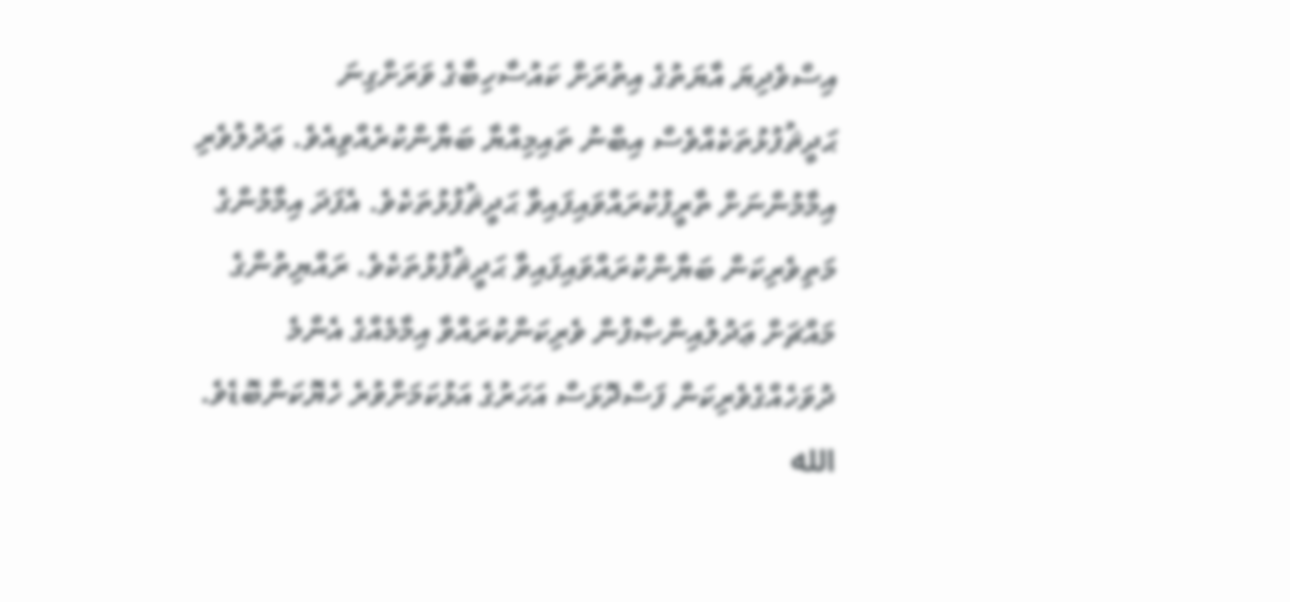އިސްވެދިޔަ އާޔަތުގެ އިތުރަށް ކައުސާހިބާގެ ވަރަށްގިނަ ޙަދީޘުފުޅުތަކެއްވެސް އިބްނު ތައިމިއްޔާ ބަޔާންކުރެއްވިއެވެ. ޢަދުލުވެރި އިމާމުންނަށް ތާރީފުކުރައްވައިފައިވާ ޙަދީޘުފުޅުތަކެވެ. އެފަދަ އިމާމުންގެ މަތިވެރިކަން ބަޔާންކުރައްވައިފައިވާ ޙަދީޘުފުޅުތަކެވެ. ރައްޔިތުންގެ މައްޗަށް ޢަދުލުއިންޞާފުން ވެރިކަންކުރައްވާ އިމާމެއްގެ އެންމެ ދުވަހެއްގެވެރިކަން ފަސްދޮޅަސް އަހަރުގެ އަޅުކަމަށްވުރެ ހެޔޮކަންބޮޑެވެ. الله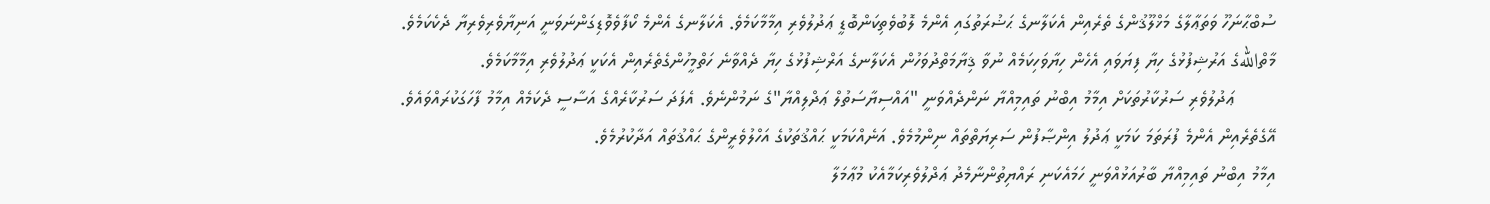ސުބްޙާނަހޫ ވަތަޢާލާގެ މަޚްލޫޤުންގެ ތެރެއިން އެކަލާނގެ ޙަޟުރަތުގައި އެންމެ ލޮބުވެތިކަންބޮޑީ ޢަދުލުވެރި އިމާމާކަމެވެ. އެކަލާނގެ އެންމެ ކޯފާވެވޮޑިގަންނަވަނީ އަނިޔާވެރިވެރިޔާ ދެކެކަމެވެ. މާތްاللهގެ އަރުޝިފުޅުގެ ހިޔާ ފިޔަވައި އެހެން ހިޔާވަހިކަމެއް ނުވާ ޤިޔާމަތްދުވަހުން އެކަލާނގެ އަރްޝިފުޅުގެ ހިޔާ ދެއްވާނެ ހަތްމީހުންގެތެރެއިން އެކަކީ ޢަދުލުވެރި އިމާމާކަމެވެ.
        ޢަދުލުވެރި ސަރުކާރުތަކަށް އިމާމު އިބްނު ތައިމިއްޔާ ނަންދެއްވަނީ "އައްސިޔާސަތުލް ޢަދްލިއްޔާ"ގެ ނަމުންނެވެ. އެފަދަ ސަރުކާރެއްގެ އަސާސީ ދެކަމެއް އިމާމު ފާހަގަކުރައްވައެވެ. އޭގެތެރެއިން އެންމެ ފުރަތަމަ ކަމަކީ ޢަދުލު އިންޞާފުން ސަރިޔަތްތައް ނިންމުމެވެ. އަނެއްކަމަކީ ޙައްޤުތަކުގެ އަހްލުވެރީންގެ ޙައްޤުތައް އަދާކުރުމެވެ.
އިމާމު އިބްނު ތައިމިއްޔާ ބާރުއަޅުއްވަނީ ހަމައެކަނި ރައްޔިތުންނާމެދު ޢަދްލުވެރިކަމާއެކު މުޢާމަލާ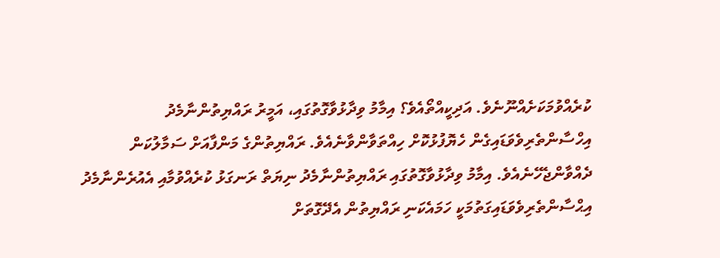ކުރެއްވުމަކަށެއްނޫނެވެ. އަދިކީއްތޯއެވެ؟ އިމާމު ވިދާޅުވާގޮތުގައި، އަމީރު ރައްޔިތުންނާމެދު އިހްސާންތެރިވެވަޑައިގެން ހެޔޮފުޅުކޮށް ހިއްތަވާންވާނެއެވެ. ރައްޔިތުންގެ މަންފާއަށް ސަމާލުކަން ދެއްވާންޖެހޭނެއެވެ. އިމާމު ވިދާޅުވާގޮތުގައި ރައްޔިތުންނާމެދު ނިޔަތް ރަނގަޅު ކުރެއްވުމާއި އެއުރެންނާމެދު އިޙްސާންތެރިވެވަޑައިގަތުމަކީ ހަމައެކަނި ރައްޔިތުން އެދޭގޮތަށް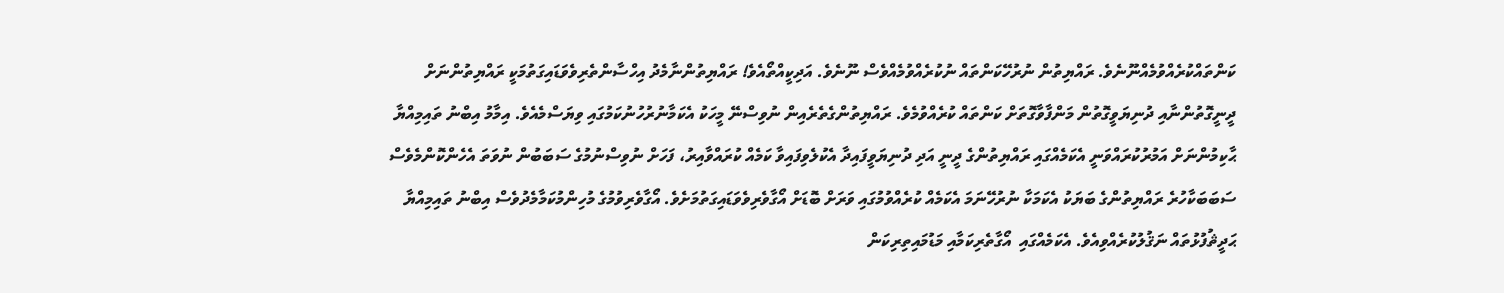ކަންތައްކުރެއްވުމެއްނޫނެވެ. ރައްޔިތުން ނުރުހޭކަންތައް ނުކުރެއްވުމެއްވެސް ނޫނެވެ. އަދިކީއްތޯއެވެ! ރައްޔިތުންނާމެދު އިހްސާންތެރިވެވަޑައިގަތުމަކީ ރައްޔިތުންނަށް ދީނީގޮތުންނާއި ދުނިޔަވީގޮތުން މަންފާވާގޮތަށް ކަންތައް ކުރެއްވުމެވެ. ރައްޔިތުންގެތެރެއިން ނުވިސްނޭ މީހަކު އެކަމާނުރުހުނުކަމުގައި ވިޔަސްމެއެވެ. އިމާމު އިބްނު ތައިމިއްޔާ ޙާކިމުންނަށް އަމުރުކުރައްވަނީ އެކަމެއްގައި ރައްޔިތުންގެ ދީނީ އަދި ދުނިޔަވީފައިދާ އެކުލެވިފައިވާ ކަމެއް ކުރައްވާއިރު، ފަހަށް ނުވިސްނުމުގެ ސަބަބުން ނުވަތަ އެހެންކޮންމެވެސް ސަބަބަކާހުރެ ރައްޔިތުންގެ ބަޔަކު އެކަމަކާ ނުރުހޭނަމަ އެކަމެއް ކުރެއްވުމުގައި ވަރަށް ބޮޑަށް އޯގާވެރިވެވަޑައިގަތުމަށެވެ. އޯގާވެރިވުމުގެ މުހިންމުކަމާމެދުވެސް އިބްނު ތައިމިއްޔާ ޙަދީޘުފުޅުތައް ނަޤުލުކުރެއްވިއެވެ. އެކަމެއްގައި  އޯގާތެރިކަމާއި މަޑުމައިތިރިކަން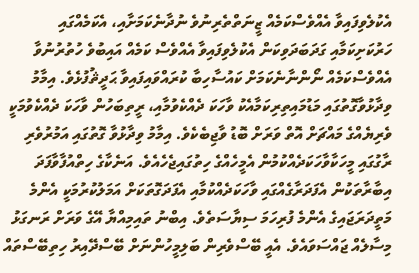އެކުލެވިފައިވާ އެއްވެސްކަމެއް ޒީނަތްތެރިނުވެ ނުދާނެކަމަށާއި، އެކަމެއްގައި ހަރުކަށިކަމާއި ގަދަބަދަވިކަން އެކުލެވިފައިވާ އެއްވެސް ކަމެއް އައިބުވެ ހުތުރުނުވާ އެއްވެސްކަމެއް ނޯންނާނެކަމަށް ކައުސާހިބާ ކުރައްވައިފައިވާ ޙަދީޘުފުޅެވެ. އިމާމު ވިދާޅުވާގޮތުގައި މަޑުމައިތިރިކަމާއެކު ވާހަކަ ދެއްކެވުމާއި، ރީތިބަހުން ވާހަކަ ދެއްކެވުމަކީ ވެރިޔެއްގެ މައްޗަށް އޮތް ވަރަށް ބޮޑު ވާޖިބެކެވެ. އިމާމު ވިދާޅުވާ ގޮތުގައި އަމުރުވެރި ރާގުގައި މީހަކާވާހަކަދެއްކުމުން އެމީހެއްގެ ހިތުގައިޖެހެއެވެ. އަނެކާގެ ހިތްއުފާވާފަދަ އިބާރާތަކުން އެފަދަރާގެއްގައި ވާހަކަދެއްކުމާއި އެފަދަގޮތަކަށް އަމަލުކުރުމަކީ އެންމެ މަތީދަރަޖައިގެ އެންމެ ފުރިހަމަ ސިޔާސަތެވެ. އިބްނު ތައިމިއްޔާ އޭގެ ވަރަށް ރަނގަޅު މިސާލެއް ޖައްސަވައެވެ. އެއީ ބޭސްވެރިން ބަލިމީހުންނަށް ބޭސްދޭއިރު ހިތިބޭސްތައް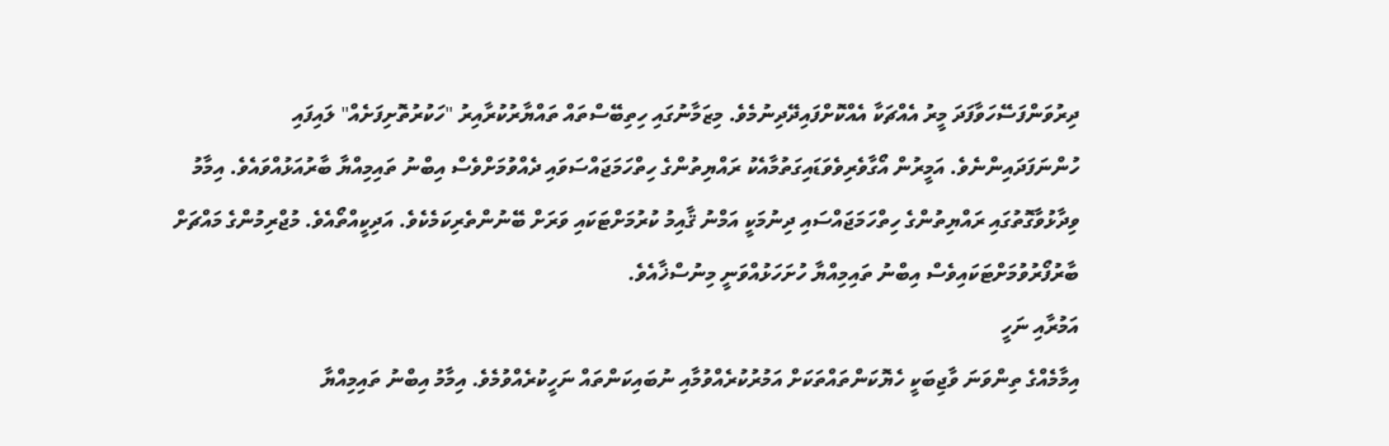ދިރުވަންފަސޭހަވާފަދަ މީރު އެއްޗަކާ އެއްކޮށްފައިދޭދިނުމެވެ. މިޒަމާނުގައި ހިތިބޭސްތައް ތައްޔާރުކުރާއިރު "ހަކުރުތޮށިފަށެއް" ލައިފައި ހުންނަފަދައިންނެވެ. އަމީރުން އޯގާވެރިވެވަޑައިގަތުމާއެކު ރައްޔިތުންގެ ހިތްހަމަޖައްސަވައި ދެއްވުމަށްވެސް އިބްނު ތައިމިއްޔާ ބާރުއަޅުއްވައެވެ. އިމާމު ވިދާޅުވާގޮތުގައި ރައްޔިތުންގެ ހިތްހަމަޖައްސައި ދިނުމަކީ އަމްނު ޤާއިމު ކުރުމަށްޓަކައި ވަރަށް ބޭނުންތެރިކަމެކެވެ. އަދިކީއްތޯއެވެ. މުޖްރިމުންގެ މައްޗަށް ބާރުފޯރުވުމަށްޓަކައިވެސް އިބްނު ތައިމިއްޔާ ހުށަހަޅުއްވަނީ މިނުސްޚާއެވެ.
އަމުރާއި ނަހީ
އިމާމެއްގެ ތިންވަނަ ވާޖިބަކީ ހެޔޮކަންތައްތަކަށް އަމުރުކުރެއްވުމާއި ނުބައިކަންތައް ނަހީކުރެއްވުމެވެ. އިމާމު އިބްނު ތައިމިއްޔާ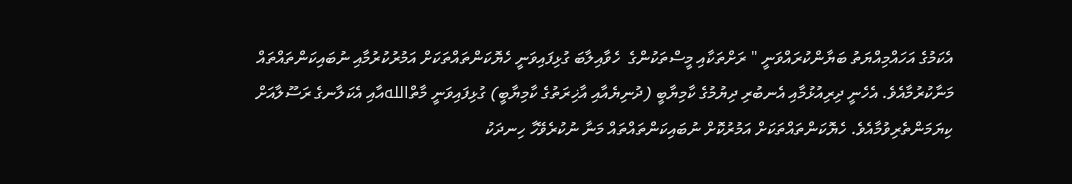އެކަމުގެ އަހައްމިއްޔަތު ބަޔާންކުރައްވަނީ " ރަށްތަކާއި މީސްތަކުންގެ  ހެވާއިލާބަ ގުޅިފައިވަނީ ހެޔޮކަންތައްތަކަށް އަމުރުކުރުމާއި ނުބައިކަންތައްތައް މަނާކުރުމާއެވެ. އެހެނީ ދިރިއުޅުމާއި އެނބުރި ދިޔުމުގެ ކާމިޔާބީ (ދުނިޔެއާއި އާޚިރަތުގެ ކާމިޔާބީ) ގުޅިފައިވަނީ މާތްاللهއާއި އެކަލާނގެ ރަސޫލާއަށް ކިޔަމަންތެރިވުމާއެވެ. ހެޔޮކަންތައްތަކަށް އަމުރުކޮށް ނުބައިކަންތައްތައް މަނާ ނުކުރެވޭހާ ހިނދަކު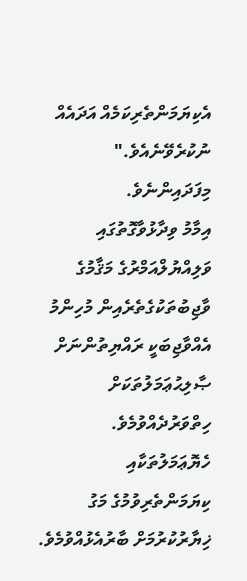އެކިޔަމަންތެރިކަމެއް އަދައެއް ނުކުރެވޭނެއެވެ." މިފަދައިންނެވެ.
އިމާމު ވިދާޅުވާގޮތުގައި ވަލިއްޔުލްއަމްރުގެ މަޤާމުގެ ވާޖިބުތަކުގެތެރެއިން މުހިންމު އެއްވާޖިބަކީ ރައްޔިތުންނަށް ޞާލިޙުޢަމަލުތަކަށް ހިތްވަރުދެއްވުމެވެ. ހެޔޮޢަމަލުތަކާއި ކިޔަމަންތެރިވުމުގެ މަގު ޚިޔާރުކުރުމަށް ބާރުއެޅުއްވުމެވެ.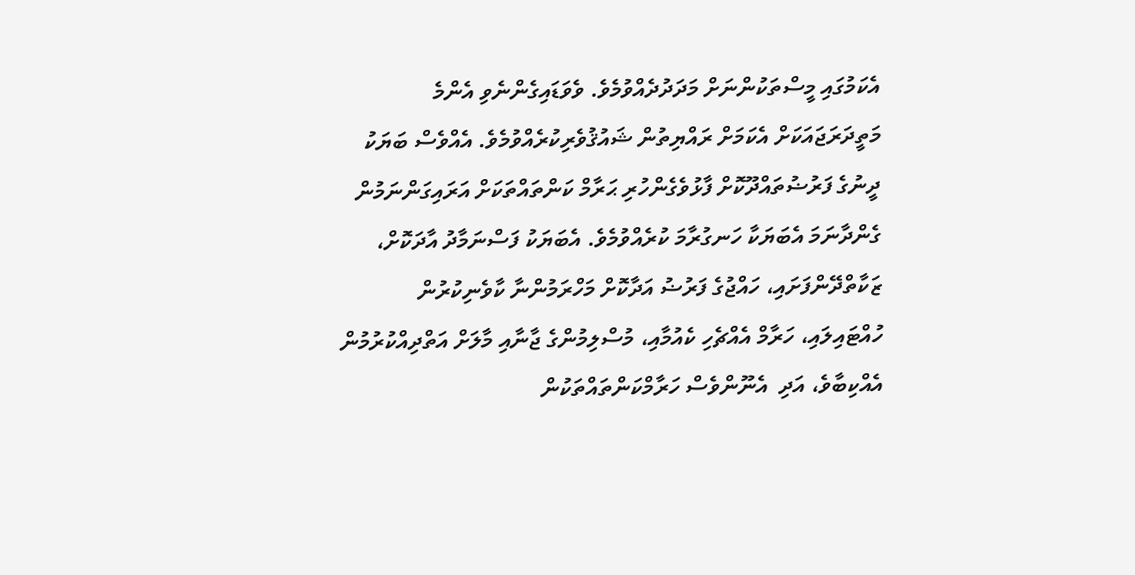އެކަމުގައި މީސްތަކުންނަށް މަދަދުދެއްވުމެވެ. ވެވަޑައިގެންނެވި އެންމެ މަތީދަރަޖައަކަށް އެކަމަށް ރައްޔިތުން ޝައުޤުވެރިކުރެއްވުމެވެ. އެއްވެސް ބަޔަކު ދީނުގެ ފަރުޟުތައްދޫކޮށް ފާޅުވެގެންހުރި ޙަރާމް ކަންތައްތަކަށް އަރައިގަންނަމުން ގެންދާނަމަ އެބަޔަކާ ހަނގުރާމަ ކުރެއްވުމެވެ. އެބަޔަކު ފަސްނަމާދު އާދަކޮށް، ޒަކާތްދޭންފަށައި، ހައްޖުގެ ފަރުޟު އަދާކޮށް މަހްރަމުންނާ ކާވެނިކުރުން ހުއްޓައިލައި، ހަރާމް އެއްޗެހި ކެއުމާއި، މުސްލިމުންގެ ޖާނާއި މާލަށް އަތްދިއްކުރުމުން އެއްކިބާވެ، އަދި  އެނޫންވެސް ހަރާމްކަންތައްތަކުން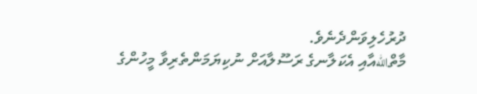ދުރުހެލިވަންދެނެވެ.
މާތްاللهއާއި އެކަލާނގެ ރަސޫލާއަށް ނުކިޔަމަންތެރިވާ މީހުންގެ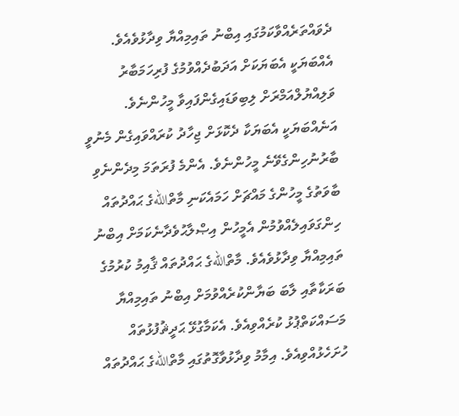ދެވައްތަރެއްވާކަމުގައި އިބްނު ތައިމިއްޔާ ވިދާޅުވެއެވެ. އެއްބަޔަކީ އެބަޔަކަށް އަދަބުދެއްވުމުގެ ފުރިހަމަބާރު ވަލިއްޔުލްއަމްރަށް ލިބިވަޑައިގެންފައިވާ މީހުންނެވެ. އަނެއްބަޔަކީ އެބަޔަކާ ދެކޮޅަށް ޖިހާދު ކުރައްވައިގެން މެނުވީ ބާރުނުހިންގެވޭނެ މީހުންނެވެ. އެންމެ ފުރަތަމަ މިދެންނެވި ބާވަތުގެ މީހުންގެ މައްޗަށް ހަމައެކަނި މާތްاللهގެ ޙައްދުތައް ހިންގަވައިލެއްވުމުން އެމީހުން އިޞްލާޙުވެދާނެކަމަށް އިބްނު ތައިމިއްޔާ ވިދާޅުވެއެވެ. މާތްاللهގެ ޙައްދުތައް ޤާއިމު ކުރުމުގެ ބަރަކާތާއި ލާބަ ބަޔާންކުރެއްވުމަށް އިބްނު ތައިމިއްޔާ މަސައްކަތްޕުޅު ކުރެއްވިއެވެ. އެކަމާގުޅޭ ޙަދީޘުފުޅުތައް ހުށަހެޅުއްވިއެވެ. އިމާމު ވިދާޅުވާގޮތުގައި މާތްاللهގެ ޙައްދުތައް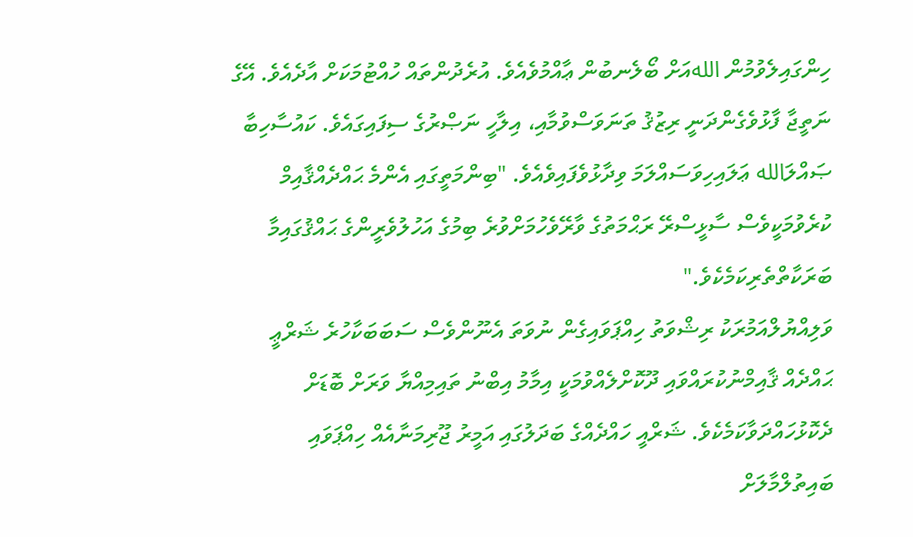ހިންގައިލެވުމުން اللهއަށް ބޯލެނބުން ޢާއްމުވެއެވެ. އުރެދުންތައް ހުއްޓުމަކަށް އާދެއެވެ. އޭގެ ނަތީޖާ ފާޅުވެގެންދަނީ ރިޒުޤު ތަނަވަސްވުމާއި، އިލާހީ ނަޞްރުގެ ސިފައިގައެވެ. ކައުސާހިބާ ޞައްލަالله ޢަލައިހިވަސައްލަމަ ވިދާޅުވެފައިވެއެވެ. "ބިންމަތީގައި އެންމެ ޙައްދެއްޤާއިމް ކުރެވުމަކީވެސް ސާޅީސްރޭ ރަޙްމަތުގެ ވާރޭވެހުމަށްވުރެ ބިމުގެ އަހުލުވެރީންގެ ޙައްޤުގައިމާ ބަރަކާތްތެރިކަމެކެވެ."
ވަލިއްޔުލްއަމުރަކު ރިޝްވަތު ހިއްޕަވައިގެން ނުވަތަ އެނޫންވެސް ސަބަބަކާހުރެ ޝަރްޢީ ޙައްދެއް ޤާއިމްނުކުރައްވައި ދޫކޮށްލެއްވުމަކީ އިމާމު އިބްނު ތައިމިއްޔާ ވަރަށް ބޮޑަށް ދެކޮޅުހައްދަވާކަމެކެވެ. ޝަރްއީ ހައްދެއްގެ ބަދަލުގައި އަމީރު ޖޫރިމަނާއެއް ހިއްޕަވައި ބައިތުލްމާލަށް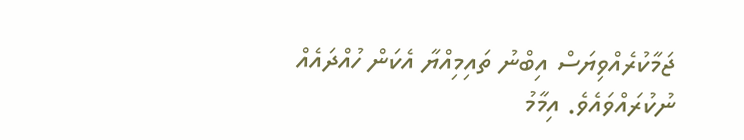ޖަމާކުރެއްވިޔަސް އިބްނު ތައިމިއްޔާ އެކަން ހުއްދައެއް ނުކުރައްވައެވެ. އިމާމު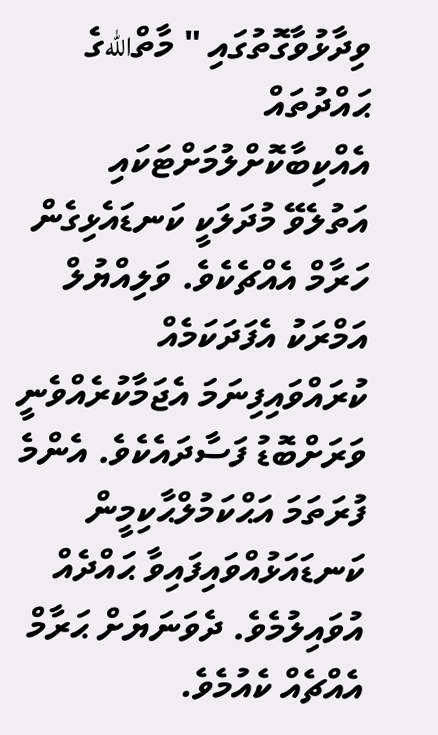ވިދާޅުވާގޮތުގައި " މާތްاللهގެ ޙައްދުތައް އެއްކިބާކޮށްލުމަށްޓަކައި އަތުލެވޭ މުދަލަކީ ކަނޑައެޅިގެން ހަރާމް އެއްޗެކެވެ. ވަލިއްޔުލް އަމްރަކު އެފަދަކަމެއް ކުރައްވައިފިނަމަ އެޖަމާކުރެއްވެނީ ވަރަށްބޮޑު ފަސާދައެކެވެ. އެންމެ ފުރަތަމަ އަޙްކަމުލްޙާކިމީން ކަނޑައަޅުއްވައިފައިވާ ޙައްދެއް އުވައިލުމެވެ. ދެވަނަޔަށް ޙަރާމް އެއްޗެއް ކެއުމެވެ.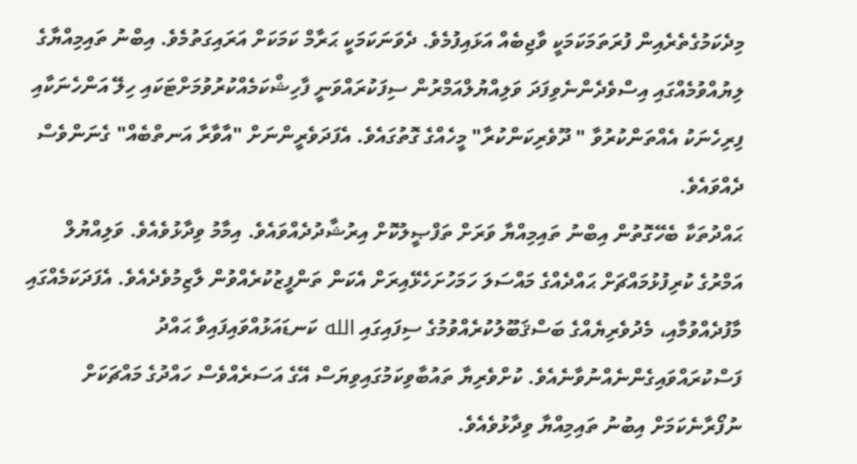މިދެކަމުގެތެރެއިން ފުރަތަމަކަމަކީ ވާޖިބެއް އަޅައިފުމެވެ. ދެވަނަކަމަކީ ޙަރާމް ކަމަކަށް އަރައިގަތުމެވެ. އިބްނު ތައިމިއްޔާގެ ލިޔުއްވުމެއްގައި އިސްވެދެންނެވިފަދަ ވަލިއްޔުލްއަމްރުން ސިފަކުރައްވަނީ ފާހިޝްކަމެއްކުރުވުމަށްޓަކައި ހިލޭ އަންހެނަކާއި ފިރިހެނަކު އެއްތަންކުރުވާ " ދޫވެރިކަންކުރާ" މީހެއްގެ ގޮތުގައެވެ. އެފަދަވެރީންނަށް "އާވާރާ އަނތްބެއް" ގެނަންވެސް ދެއްވައެވެ.
ޙައްދުތަކާ ބެހޭގޮތުން އިބްނު ތައިމިއްޔާ ވަރަށް ތަފްޞީލުކޮށް އިރުޝާދުދެއްވައެވެ. އިމާމު ވިދާޅުވެއެވެ. ވަލިއްޔުލް އަމްރުގެ ކުރިފުޅުމައްޗަށް ޙައްދެއްގެ މައްސަލަ ހަމަހުށަހެޅޭއިރަށް އެކަން ތަންފީޒުކުރެއްވުން ލާޒިމުވެދެއެވެ. އެފަދަކަމެއްގައި މާފުދެއްވުމާއި، މެދުވެރިޔެއްގެ ބަސްޤަބޫލުކުރެއްވުމުގެ ސިފައިގައި الله ކަނޑައަޅުއްވައިފައިވާ ޙައްދު ފަސްކުރައްވައިގެންނެއްނުވާނެއެވެ. ކުށްވެރިޔާ ތައުބާވިކަމުގައިވިޔަސް އޭގެ އަސަރެއްވެސް ހައްދުގެ މައްޗަކަށް ނުފޯރާނެކަމަށް އިބުނު ތައިމިއްޔާ ވިދާޅުވެއެވެ.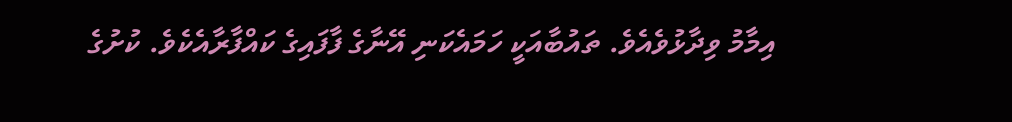އިމާމު ވިދާޅުވެއެވެ. ތައުބާއަކީ ހަމައެކަނި އޭނާގެ ފާފައިގެ ކައްފާރާއެކެވެ. ކުށުގެ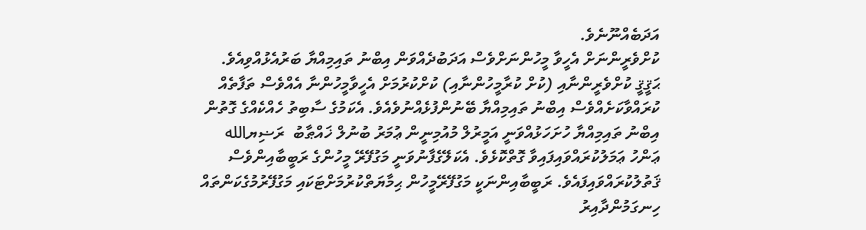އަދަބެއްނޫނެވެ.
ކުށްވެރީންނަށް އެހީވާ މީހުންނަށްވެސް އަދަބުދެއްވަން އިބްނު ތައިމިއްޔާ ބަރުއެޅުއްވިއެވެ. ޙަޤީޤީ ކުށްވެރީންނާއި (ކުށް ކުރާމީހުންނާއި) ކުށްކުރުމަށް އެހީވާމީހުންނާ އެއްވެސް ތަފާތެއް ކުރައްވާކަށެއްވެސް އިބްނު ތައިމިއްޔާ ބޭނުންފުޅެއްނުވެއެވެ. އެކަމުގެ ސާބިތު ހެއްކެއްގެ ގޮތުން އިބްނު ތައިމިއްޔާ ހުށަހަޅުއްވަނީ އަމީރުލް މުއުމިނީން ޢުމަރު ބުނުލް ޚައްޠާބު  ރަޟިޔالله ޢަންހު ޢަމަލުކުރައްވައިފައިވާ ގޮތްކޮޅެވެ. އެކަލޭގެފާނުވަނީ މަގުފޭރޭ މީހުންގެ ރަބީބާއިންވެސް ޤަތުލުކުރައްވައިފައެވެ. ރަބީބާއިންނަކީ މަގުފޭރޭމީހުން ޙިމާޔަތްކުރުމަށްޓަކައި މަގުފޭރުމުގެކަންތައް ހިނގަމުންދާއިރު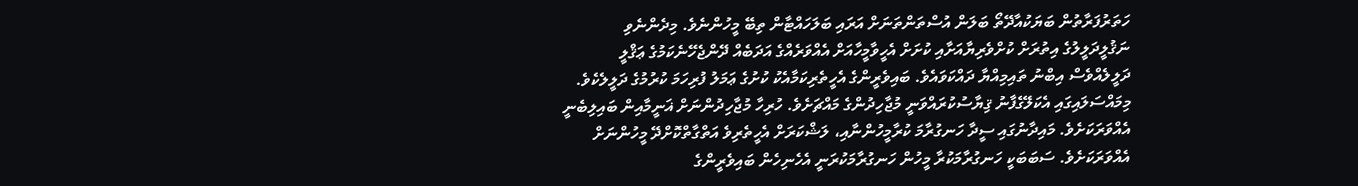ހަތަރުފަރާތުން ބަޔަކުއާދޭތޯ ބަލަން އުސްތަންތަނަށް އަރައި ބަލަހައްޓާން ތިބޭ މީހުންނެވެ. މިދެންނެވި ނަޤުލީދަލީލުގެ އިތުރަށް ކުށްވެރިޔާއަށާއި ކުށަށް އެހީވާމީހާއަށް އެއްވަރެއްގެ އަދަބެއް ދޭންޖެހޭނެކަމުގެ ޢަޤްލީ ދަލީލެއްވެސް އިބްނު ތައިމިއްޔާ ދައްކަވައެވެ. ބައިވެރީންގެ އެހީތެރިކަމާއެކު ކުށުގެ ޢަމަލު ފުރިހަމަ ކުރުމުގެ ދަލީލެކެވެ. މިމައްސަލައިގައި އެކަލޭގެފާނު ޤިޔާސުކުރައްވަނީ މުޖާހިދުންގެ މައްޗަށެވެ. ހުރިހާ މުޖާހިދުންނަށް ޣަނީމާއިން ބައިލިބެނީ އެއްވަރަކަށެވެ. މައިދާނުގައި ސީދާ ހަނގުރާމަ ކުރާމީހުންނާއި، ލަޝްކަރަށް އެހީތެރިވެ އަތްގާތްކޮށްދޭ މީހުންނަށް އެއްވަރަކަށެވެ. ސަބަބަކީ ހަނގުރާމަކުރާ މީހުން ހަނގުރާމަކުރަނީ އެހެނިހެން ބައިވެރީންގެ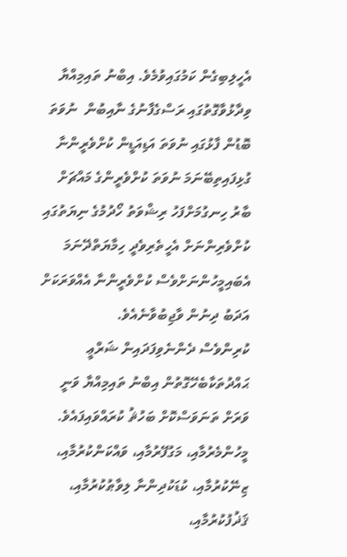އެހީލިބިގެން ކަމުގައިވުމެވެ. އިބްނު ތައިމިއްޔާ ވިދާޅުވާގޮތުގައި ރަސްގެފާނުގެ ނާއިބުން  ނުވަތަ ބޮޑުން ފާޅުގައި ނުވަތަ އަޑިއަޑީން ކުށްވެރީންނާ ގުޅިފައިތިބޭނަމަ ނުވަތަ ކުށްވެރީންގެ މައްޗަށް ބާރު ހިނގުމަށްފަހު ރިޝްވަތު ހޯދުމުގެ ނިޔަތުގައި ކުށްވެރިންނަށް އެހީތެރިވެދީ ހިމާޔަތްދޭނަމަ އެބައިމީހުންނަށްވެސް ކުށްވެރީންނާ އެއްވަރަކަށް އަދަބު ދިނުން ވާޖިބުވާނެއެވެ.
ކުރިންވެސް ދެންނެވިފަދައިން ޝަރްޢީ ޙައްދުތަކާބެހޭގޮތުން އިބްނު ތައިމިއްޔާ ވަނީ ވަރަށް ތަނަވަސްކޮށް ބަހުޘު ކުރައްވައިފައެވެ. މީހުންމެރުމާއި، މަގުފޭރުމާއި، ވައްކަންކުރުމާއި، ޒިނޭކުރުމާއި، ކުޑަކުދިންނާ ލިވާޠުކުރުމާއި، ޤަޛުފުކުރުމާއި،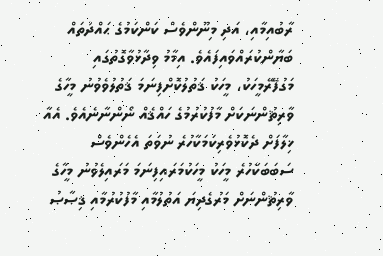ރާބުއިމާއި، އަދި މިނޫންވެސް ކަންކަމުގެ ޙައްދުތައް ބަޔާންކުރައްވައިފައެވެ. އިމާމު ވިދާޅުވާގޮތުގައި މަގުފޭރޭމީހަކު، މީހަކު ޤަތުލުކޮށްފިނަމަ ޤަތުލުވެވުނު މީހާގެ ވާރިޘުންނަކަށް މާފުކުރުމުގެ ހައްޤެއް ނޯންނާނެއެވެ. އެއާ ޚިލާފަށް ދެކޮޅުވެރިކަމަކާހުރެ ނުވަތަ އެހެންވެސް ސަބަބަކާހުރެ މީހަކު މީހަކުމަރައިފިނަމަ މަރައިލެވުނު މީހާގެ ވާރިޘުންނަށް މަރުގެދިޔަ އަތުލުމާއި މާފުކުރުމާއި ޤިޞާޞު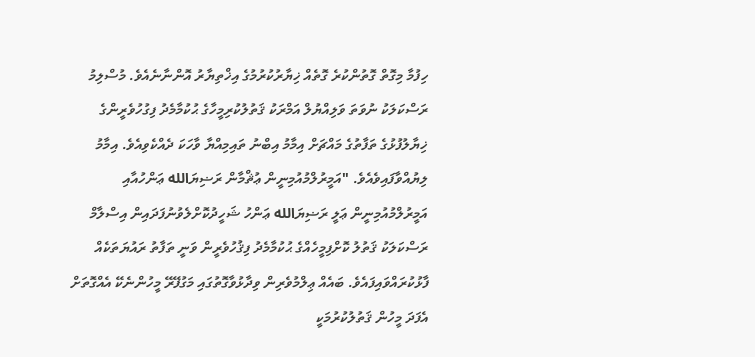ހިފުމާ މިގޮތް ގޮތުންކުރެ ގޮތެއް ޚިޔާރުކުރުމުގެ އިޚްތިޔާރު އޮންނާނެއެވެ. މުސްލިމު ރަސްކަލަކު ނުވަތަ ވަލިއްޔުލް އަމްރަކު ޤަތުލުކުރިމީހާގެ ޙުކުމާމެދު ފިގުހުވެރީންގެ ޚިޔާލުފުޅުގެ ތަފާތުގެ މައްޗަށް އިމާމު އިބްނު ތައިމިއްޔާ ވާހަކަ ދެއްކެވިއެވެ. އިމާމު ލިޔުއްވާފައިވެއެވެ. "އަމީރުލްމުއުމިނީން ޢުޘްމާން ރަޟިޔަالله ޢަންހުއާއި އަމީރުލްމުއުމިނީން ޢަލީ ރަޟިޔަالله ޢަންހު ޝަހީދުކޮށްލެވުނުފަދައިން އިސްލާމް ރަސްކަލަކު ޤަތުލު ކޮށްފިމީހެއްގެ ޙުކުމާމެދު ފިޤުހުވެރީން ވަނީ ތަފާތު ރައުޔަތަކެއް ފާޅުކުރައްވައިފައެވެ. ބައެއް ޢިލްމުވެރިން ވިދާޅުވާގޮތުގައި މަގުފޭރޭ މީހުންނެކޭ އެއްގޮތަށް އެފަދަ މީހުން ޤަތުލުކުރުމަކީ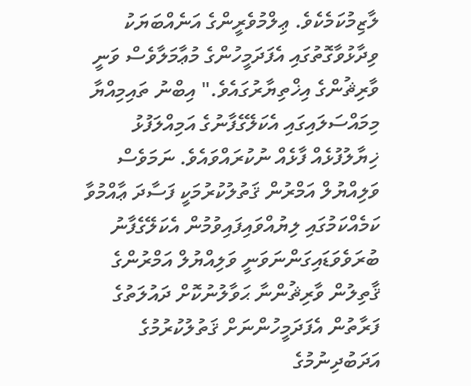ލާޒިމުކަމެކެވެ. ޢިލްމުވެރީންގެ އަނެއްބަޔަކު ވިދާޅުވާގޮތުގައި އެފަދަމީހުންގެ މުޢާމަލާވެސް ވަނީ ވާރިޘުންގެ އިޚްތިޔާރުގައެވެ." އިބްނު ތައިމިއްޔާ މިމައްސަލައިގައި އެކަލޭގެފާނުގެ އަމިއްލަފުޅު ޚިޔާލުފުޅެއް ފާޅެއް ނުކުރައްވައެވެ. ނަމަވެސް ވަލިއްޔުލް އަމްރުން ޤަތުލުކުރުމަކީ ފަސާދަ ޢާއްމުވާ ކަމެއްކަމުގައި ލިޔުއްވައިފައިވުމުން އެކަލޭގެފާނު ބުރަވެވަޑައިގަންނަވަނީ ވަލިއްޔުލް އަމްރުންގެ ޤާތިލުން ވާރިޘުންނާ ޙަވާލުނުކޮށް ދައުލަތުގެ ފަރާތުން އެފަދަމީހުންނަށް ޤަތުލުކުރުމުގެ އަދަބުދިނުމުގެ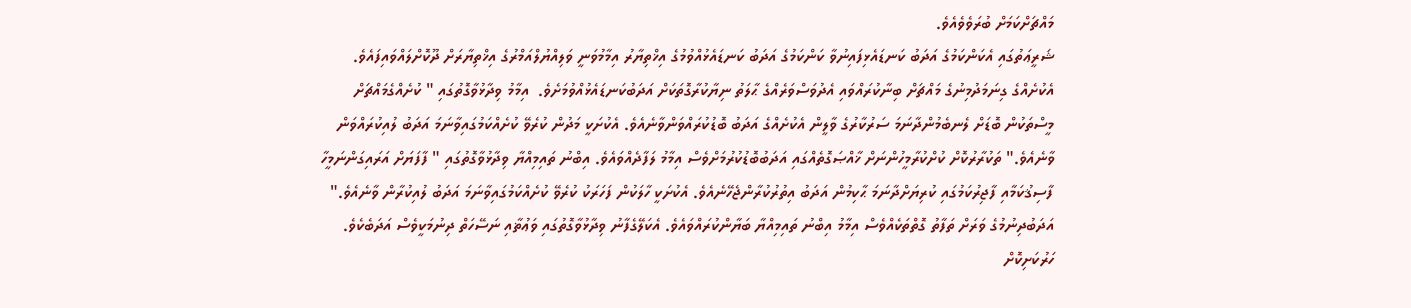މައްޗަށްކަމަށް ބުރަވެވެއެވެ.
ޝަރީޢަތުގައި އެކަންކަމުގެ އަދަބު ކަނޑައެޅިފައިނުވާ ކަންކަމުގެ އަދަބު ކަނޑައެޅުއްވުމުގެ އިޚްތިޔާރު އިމާމުވަނީ ވަލިއްޔުލްއަމްރުގެ އިޚްތިޔާރަށް ދޫކޮށްލައްވައިފައެވެ. އެކުށެއްގެ ގިނަމަދުމިނުގެ މައްޗަށް ބިނާކުރައްވައި އެދުވަސްވަރެއްގެ ޙާލަތު ނިޔާކުރާގޮތަކަށް އަދަބުކަނޑައެޅުއްވުމަށެވެ.  އިމާމު ވިދާޅުވާގޮތުގައި " ކުށެއްގެމައްޗަށް މީސްތަކުން ބޮޑަށް ލެނބެމުންދާނަމަ ސަރުކާރުގެ ވާލީން އެކުށެއްގެ އަދަބު ބޮޑުކުރައްވަންވާނެއެވެ. އެކުށަކީ މަދުން ކުރެވޭ ކުށެއްކަމުގައިވާނަމަ އަދަބު ލުއިކުރައްވަން ވާނެއެވެ." ތަކުރާރުކޮށް ކުށްކުރާމީހުންނަށް ޚާއްޞަގޮތެއްގައި އަދަބުބޮޑުކުރުމަށްވެސް އިމާމު ލަފާދެއްވައެވެ. އިބްނު ތައިމިއްޔާ ވިދާޅުވާގޮތުގައި " ފާފަޔަށް އަރައިގަންނަމީހާ ފާސިޤުކަމާއި ފާޖިރުކަމުގައި ކުރިޔަށްދާނަމަ ޙާކިމުން އަދަބު އިތުރުކުރާންޖެހޭނެއެވެ. އެކުށަކީ ހާލަކުން ފަހަރަކު ކުރެވޭ ކުށެއްކަމުގައިވާނަމަ އަދަބު ލުއިކުރާން ވާނެއެވެ."
އަދަބުދިނުމުގެ ވަރަށް ތަފާތު ގޮތްތަކެއްވެސް އިމާމު އިބްނު ތައިމިއްޔާ ބަޔާންކުރައްވައެވެ. އެކަލޭގެފާނު ވިދާޅުވާގޮތުގައި ވަޢުޡާއި ނަސޭހަތް ދިނުމަކީވެސް އަދަބެކެވެ. ހަރުކަށިކޮށް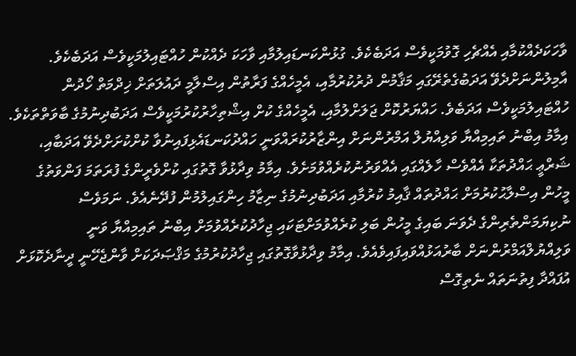ވާހަކަދެއްކުމާއި އެއްޗެހި ގޮވުމަކީވެސް އަދަބެކެވެ. ގުޅުންކަނޑައިލުމާއި ވާހަކަ ދެއްކުން ހުއްޓައިލުމަކީވެސް އަދަބެކެވެ. އާމިލުންނަށްދެވޭ އަދަބުގެތެރޭގައި މަޤާމުން ދުރުކުރުމާއި، އެމީހެއްގެ ފަރާތުން އިސްލާމީ ދައުލަތަށް ޚިދްމަތް ހޯދުން ހުއްޓައިލުމަކީވެސް އަދަބެވެ. ހައްޔަރުކޮށް ޖަލަށްލުމާއި، އެމީހެއްގެ ކުށް އިޝްތިހާރުކުރުމަކީވެސް އަދަބުދިނުމުގެ ބާވަތްތަކެވެ. އިމާމު އިބްނު ތައިމިއްޔާ ވަލިއްޔުލް އަމްރުންނަށް އިންޒާރުކުރައްވަނީ ހައްދުކަނޑައެޅިފައިނުވާ ކުށްކުށަށްދެވޭ އަދަބާއި، ޝަރްޢީ ޙައްދުތަކާ އެއްވެސް ހާލެއްގައި އެއްވަރުނުކުރެއްވުމަށެވެ. އިމާމު ވިދާޅުވާ ގޮތުގައި ކުށްވެރީންގެ ފުރަތަމަ ފަންވަތުގެ މީހުން އިސްލާޙުކުރުމަށް ޙައްދުތައް ޤާއިމު ކުރުމާއި އަދަބުދިނުމުގެ ނިޒާމު ހިންގައިލުމުން ފުދޭނެއެވެ. ނަމަވެސް ނުކިޔަމަންތެރިންގެ ދެވަނަ ބައިގެ މީހުން ބަލި ކުރެއްވުމަށްޓަކައި ޖިހާދުކުރެއްވުމަށް އިބްނު ތައިމިއްޔާ ވަނީ ވަލިއްޔުލްއަމްރުންނަށް ބާރުއަޅުއްވައިފައިވެއެވެ. އިމާމު ވިދާޅުވާގޮތުގައި ޖިހާދުކުރުމުގެ މަޤްޞަދަކަށް ވާންޖެހޭނީ ދީނާދެކޮޅަށް އުފައްދާ ފިތުނަތައް ނެތިގޮސް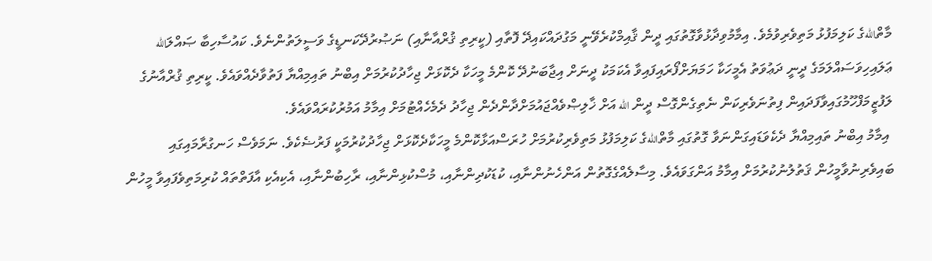މާތްاللهގެ ކަލިމަފުޅު މަތިވެރިވުމެވެ. އިމާމުވިދާޅުވާގޮތުގައި ދީން ޤާއިމްކުރެވޭނީ މަގުދައްކައިދޭ ފޮތާއި (ކީރިތި ޤުރްއާނާއި) ނަޞުރުދޭކަނޑީގެ ވަސީލަތުންނެވެ. ކައުސާހިބާ ޞައްލަالله ޢަލައިހިވަސައްލަމަގެ ދީނީ ދަޢުވަތު އެމީހަކާ ހަމަޔަށްފޯރައިފައިވާ އެކަމަކު ދީނަށް އިޖާބަނުދޭ ކޮންމެ މީހަކާ ދެކޮޅަށް ޖިހާދުކުރުމަށް އިބްނު ތައިމިއްޔާ ފަތުވާދެއްވައެވެ. ކީރިތި ޤުރްއާނުގެ ލަފުޒީމަފްހޫމުގައިވާފަދައިން ފިތުނަވެރިކަން ނެތިގެންގޮސް ދީން الله އަށް ޚާލިޞްވެއްޖައުމަށްދާންދެން ޖިހާދު ދެމެހެއްޓުމަށް އިމާމު އަމުރުކުރައްވައެވެ.
 އިމާމު އިބްނު ތައިމިއްޔާ ދެކެވަޑައިގަންނަވާ ގޮތުގައި މާތްاللهގެ ކަލިމަފުޅު މަތިވެރިކުރުމަށް ހުރަސްއަޅާކޮންމެ މީހަކާދެކޮޅަށް ޖިހާދުކުރުމަކީ ފަރުޟެކެވެ. ނަމަވެސް ހަނގުރާމައިގައި ބައިވެރިނުވާމީހުން ޤަތުލުނުކުރުމަށް އިމާމު އަންގަވައެވެ. މިސާލެއްގެގޮތުން އަންހެނުންނާއި، ކުޑަކުދިންނާއި، މުސްކުޅިންނާއި، ރާހިބުންނާއި، އެކިއެކި އާފަތްތައް ކުރިމަތިވެފައިވާ މީހުން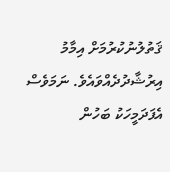ޤަތުލުނުކުރުމަށް އިމާމު އިރުޝާދުދެއްވައެވެ. ނަމަވެސް އެފަދަމީހަކު ބަހުން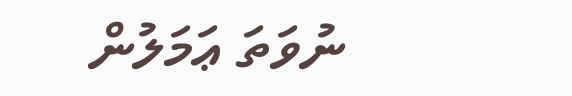ނުވަތަ ޢަމަލުން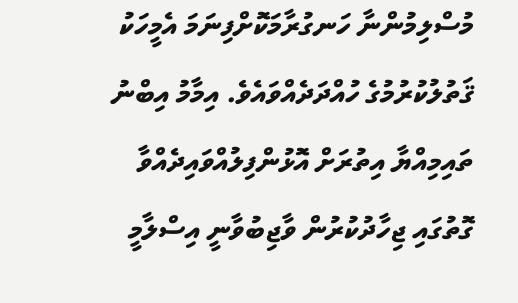މުސްލިމުންނާ ހަނގުރާމަކޮށްފިނަމަ އެމީހަކު ޤަތުލުކުރުމުގެ ހުއްދަދެއްވައެވެ. އިމާމު އިބްނު ތައިމިއްޔާ އިތުރަށް އޮޅުންފިލުއްވައިދެއްވާ ގޮތުގައި ޖިހާދުކުރުން ވާޖިބުވާނީ އިސްލާމީ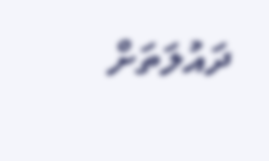ދައުލަތަށް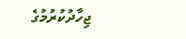ޖިހާދުކުރުމުގެ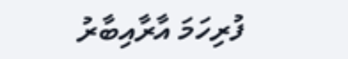ފުރިހަމަ އާރާއިބާރު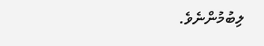ލިބުމުންނެވެ.